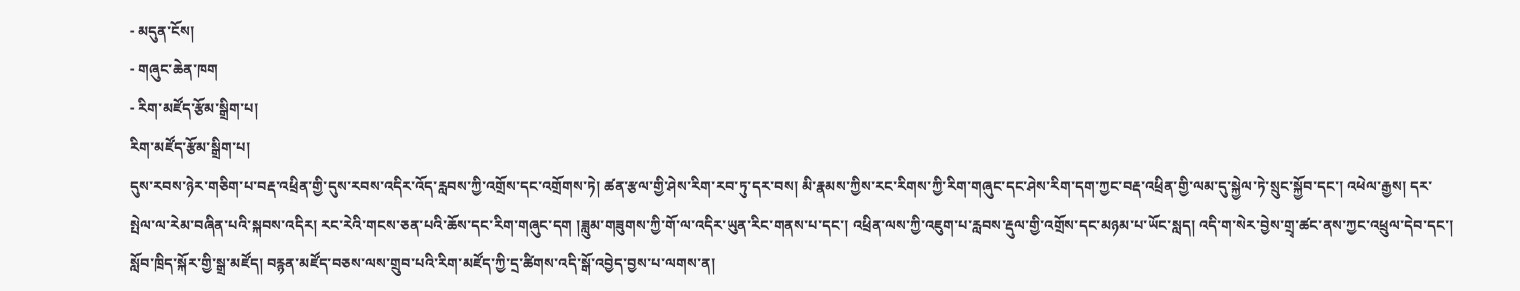- མདུན་ངོས།
- གཞུང་ཆེན་ཁག
- རིག་མཛོད་རྩོམ་སྒྲིག་པ།
རིག་མཛོད་རྩོམ་སྒྲིག་པ།
དུས་རབས་ཉེར་གཅིག་པ་བརྡ་འཕྲིན་གྱི་དུས་རབས་འདིར་འོད་རླབས་ཀྱི་འགྲོས་དང་འགྲོགས་ཏེ། ཚན་རྩལ་གྱི་ཤེས་རིག་རབ་ཏུ་དར་བས། མི་རྣམས་ཀྱིས་རང་རིགས་ཀྱི་རིག་གཞུང་དང་ཤེས་རིག་དག་ཀྱང་བརྡ་འཕྲིན་གྱི་ལམ་དུ་སྐྱེལ་ཏེ་སྲུང་སྐྱོབ་དང་། འཕེལ་རྒྱས། དར་སྤེལ་ལ་རེམ་བཞིན་པའི་སྐབས་འདིར། རང་རེའི་གངས་ཅན་པའི་ཆོས་དང་རིག་གཞུང་དག །ཟླུམ་གཟུགས་ཀྱི་གོ་ལ་འདིར་ཡུན་རིང་གནས་པ་དང་། འཕྲིན་ལས་ཀྱི་འཇུག་པ་རླབས་རྡུལ་གྱི་འགྲོས་དང་མཉམ་པ་ཡོང་སླད། འདི་ག་སེར་བྱེས་གྲྭ་ཚང་ནས་ཀྱང་འཕྲུལ་དེབ་དང་། སློབ་ཁྲིད་སྐོར་གྱི་སྒྲ་མཛོད། བརྙན་མཛོད་བཅས་ལས་གྲུབ་པའི་རིག་མཛོད་ཀྱི་དྲ་ཚིགས་འདི་སྒོ་འབྱེད་བྱས་པ་ལགས་ན།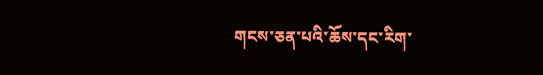གངས་ཅན་པའི་ཆོས་དང་རིག་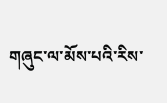གཞུང་ལ་མོས་པའི་རིས་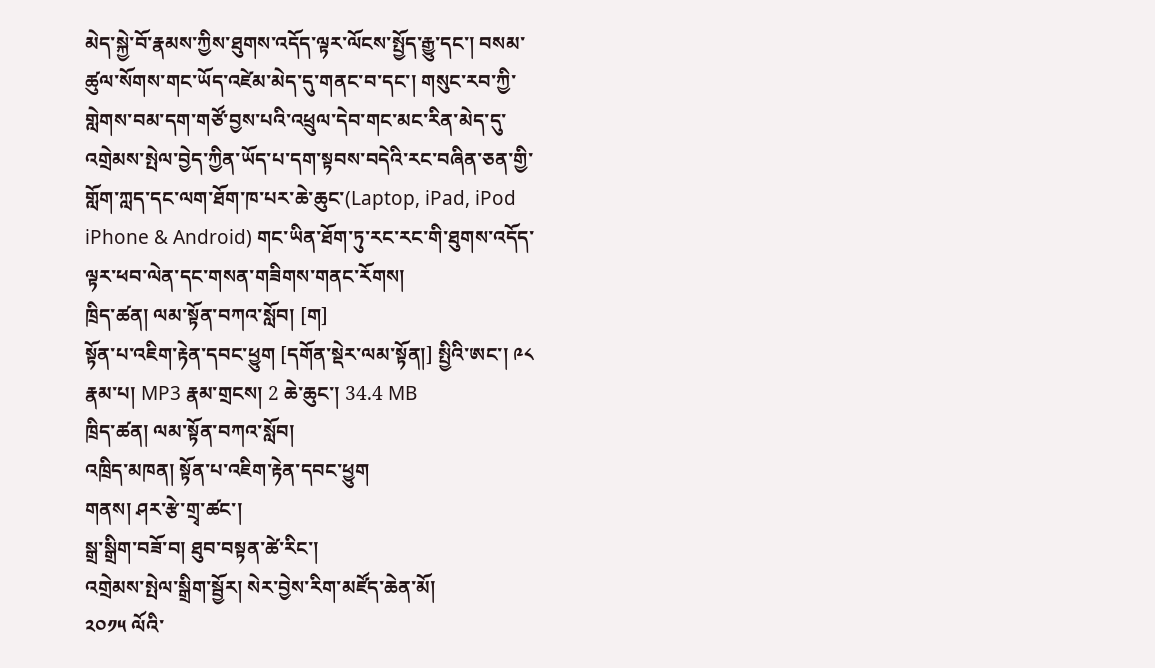མེད་སྐྱེ་བོ་རྣམས་ཀྱིས་ཐུགས་འདོད་ལྟར་ལོངས་སྤྱོད་རྒྱུ་དང་། བསམ་ཚུལ་སོགས་གང་ཡོད་འཛེམ་མེད་དུ་གནང་བ་དང་། གསུང་རབ་ཀྱི་གླེགས་བམ་དག་གཙོ་བྱས་པའི་འཕྲུལ་དེབ་གང་མང་རིན་མེད་དུ་འགྲེམས་སྤེལ་བྱེད་ཀྱིན་ཡོད་པ་དག་སྟབས་བདེའི་རང་བཞིན་ཅན་གྱི་གློག་ཀླད་དང་ལག་ཐོག་ཁ་པར་ཆེ་ཆུང་(Laptop, iPad, iPod iPhone & Android) གང་ཡིན་ཐོག་ཏུ་རང་རང་གི་ཐུགས་འདོད་ལྟར་ཕབ་ལེན་དང་གསན་གཟིགས་གནང་རོགས།
ཁྲིད་ཚན། ལམ་སྟོན་བཀའ་སློབ། [ག]
སྟོན་པ་འཇིག་རྟེན་དབང་ཕྱུག [དགོན་སྡེར་ལམ་སྟོན།] སྤྱིའི་ཨང་། ༩༨
རྣམ་པ། MP3 རྣམ་གྲངས། 2 ཆེ་ཆུང་། 34.4 MB
ཁྲིད་ཚན། ལམ་སྟོན་བཀའ་སློབ།
འཁྲིད་མཁན། སྟོན་པ་འཇིག་རྟེན་དབང་ཕྱུག
གནས། ཤར་རྩེ་གྲྭ་ཚང་།
སྒྲ་སྒྲིག་བཟོ་བ། ཐུབ་བསྟན་ཚེ་རིང་།
འགྲེམས་སྤེལ་སྒྲིག་སྦྱོར། སེར་བྱེས་རིག་མཛོད་ཆེན་མོ།
༢༠༡༥ ལོའི་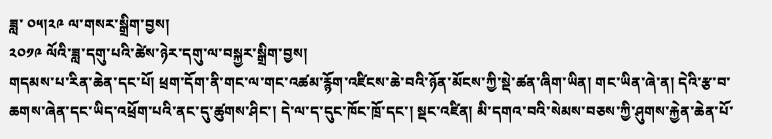ཟླ་ ༠༥།༢༩ ལ་གསར་སྒྲིག་བྱས།
༢༠༡༩ ལོའི་ཟླ་དགུ་པའི་ཚེས་ཉེར་དགུ་ལ་བསྐྱར་སྒྲིག་བྱས།
གདམས་པ་རིན་ཆེན་དང་པོ། ཕྲག་དོག་ནི་གང་ལ་གང་འཚམ་རྙོག་འཛིངས་ཆེ་བའི་ཉོན་མོངས་ཀྱི་སྡེ་ཚན་ཞིག་ཡིན། གང་ཡིན་ཞེ་ན། དེའི་རྩ་བ་ཆགས་ཞེན་དང་ཡིད་འཕྲོག་པའི་ནང་དུ་ཚུགས་ཤིང་། དེ་ལ་ད་དུང་ཁོང་ཁྲོ་དང་། སྡང་འཛིན། མི་དགའ་བའི་སེམས་བཅས་ཀྱི་ཤུགས་རྐྱེན་ཆེན་པོ་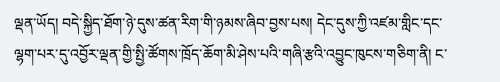ལྡན་ཡོད། བདེ་སྐྱིད་ཐོག་ཉེ་དུས་ཚན་རིག་གི་ཉམས་ཞིབ་བྱས་པས། དེང་དུས་ཀྱི་འཛམ་གླིང་དང་ལྷག་པར་དུ་འབྱོར་ལྡན་གྱི་སྤྱི་ཚོགས་ཁྲོད་ཆོག་མི་ཤེས་པའི་གཞི་རྩའི་འབྱུང་ཁུངས་གཅིག་ནི། ང་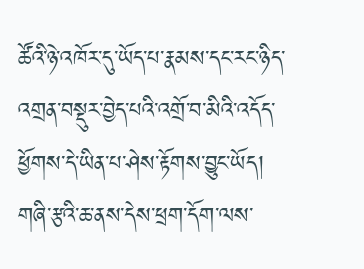ཚོའི་ཉེ་འཁོར་དུ་ཡོད་པ་རྣམས་དང་རང་ཉིད་འགྲན་བསྡུར་བྱེད་པའི་འགྲོ་བ་མིའི་འདོད་ཕྱོགས་དེ་ཡིན་པ་ཤེས་རྟོགས་བྱུང་ཡོད། གཞི་རྩའི་ཆ་ནས་དེས་ཕྲག་དོག་ལས་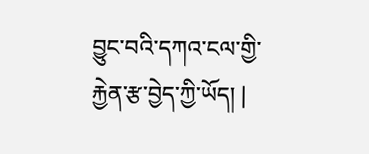བྱུང་བའི་དཀའ་ངལ་གྱི་རྐྱེན་རྩ་བྱེད་ཀྱི་ཡོད། |